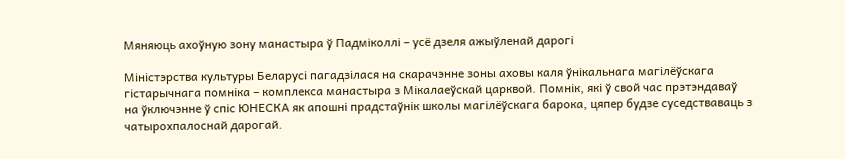Мяняюць ахоўную зону манастыра ў Падміколлі – усё дзеля ажыўленай дарогі

Міністэрства культуры Беларусі пагадзілася на скарачэнне зоны аховы каля ўнікальнага магілёўскага гістарычнага помніка – комплекса манастыра з Мікалаеўскай царквой. Помнік, які ў свой час прэтэндаваў на ўключэнне ў спіс ЮНЕСКА як апошні прадстаўнік школы магілёўскага барока, цяпер будзе суседстваваць з чатырохпалоснай дарогай.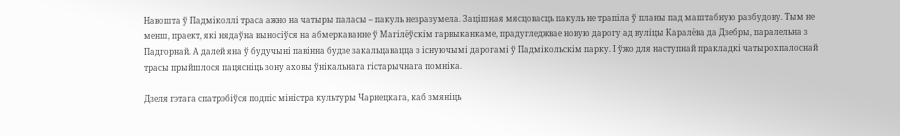Навошта ў Падміколлі траса ажно на чатыры паласы – пакуль незразумела. Зацішная мясцовасць пакуль не трапіла ў планы пад маштабную разбудову. Тым не менш, праект, які нядаўна выносіўся на абмеркаванне ў Магілёўскім гарвыканкаме, прадугледжвае новую дарогу ад вуліцы Каралёва да Дзебры, паралельна з Падгорнай. А далей яна ў будучыні павінна будзе закальцавацца з існуючымі дарогамі ў Падмікольскім парку. І ўжо для наступнай пракладкі чатырохпалоснай трасы прыйшлося пацясніць зону аховы ўнікальнага гістарычнага помніка.

Дзеля гэтага спатрэбіўся подпіс міністра культуры Чарнецкага, каб змяніць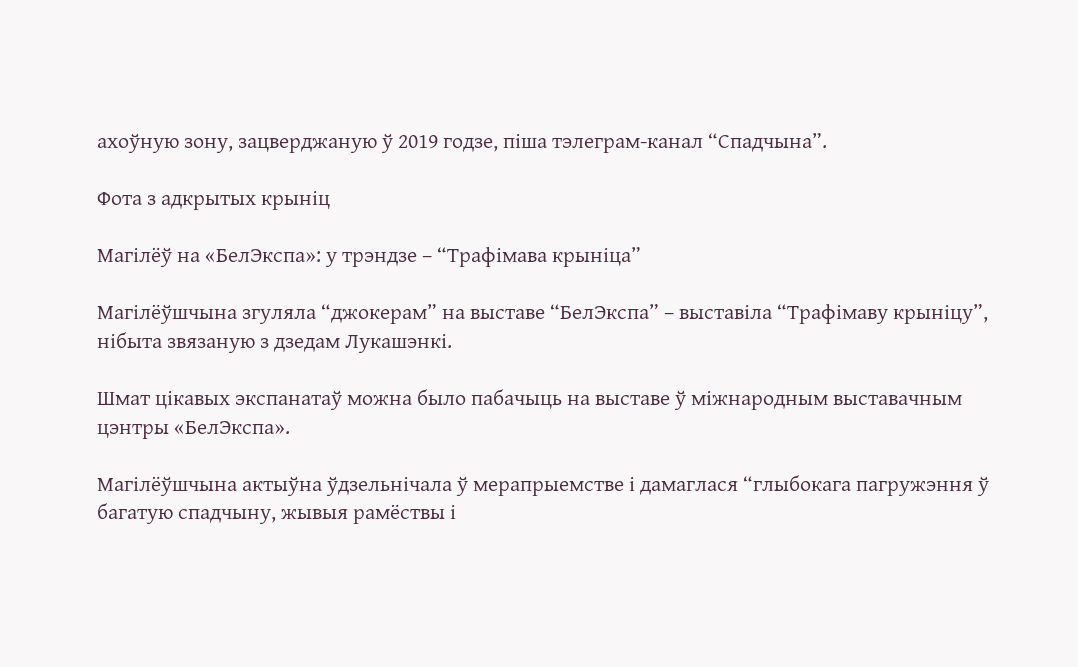ахоўную зону, зацверджаную ў 2019 годзе, піша тэлеграм-канал “Спадчына”.

Фота з адкрытых крыніц

Магілёў на «БелЭкспа»: у трэндзе – “Трафімава крыніца”

Магілёўшчына згуляла “джокерам” на выставе “БелЭкспа” – выставіла “Трафімаву крыніцу”, нібыта звязаную з дзедам Лукашэнкі.

Шмат цікавых экспанатаў можна было пабачыць на выставе ў міжнародным выставачным цэнтры «БелЭкспа».

Магілёўшчына актыўна ўдзельнічала ў мерапрыемстве і дамаглася “глыбокага пагружэння ў багатую спадчыну, жывыя рамёствы і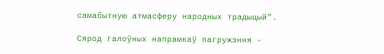самабытную атмасферу народных традыцый”.

Сярод галоўных напрамкаў пагружэння –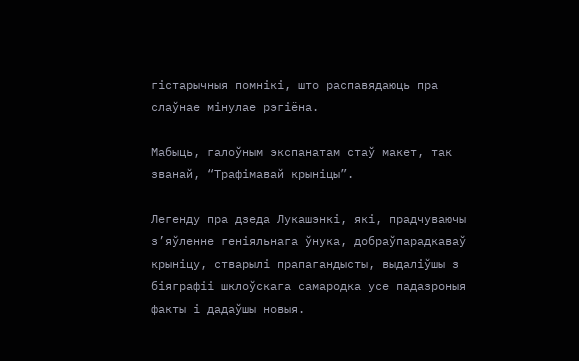гістарычныя помнікі, што распавядаюць пра слаўнае мінулае рэгіёна.

Мабыць, галоўным экспанатам стаў макет, так званай, “Трафімавай крыніцы”.

Легенду пра дзеда Лукашэнкі, які, прадчуваючы з’яўленне геніяльнага ўнука, добраўпарадкаваў крыніцу, стварылі прапагандысты, выдаліўшы з біяграфіі шклоўскага самародка усе падазроныя факты і дадаўшы новыя.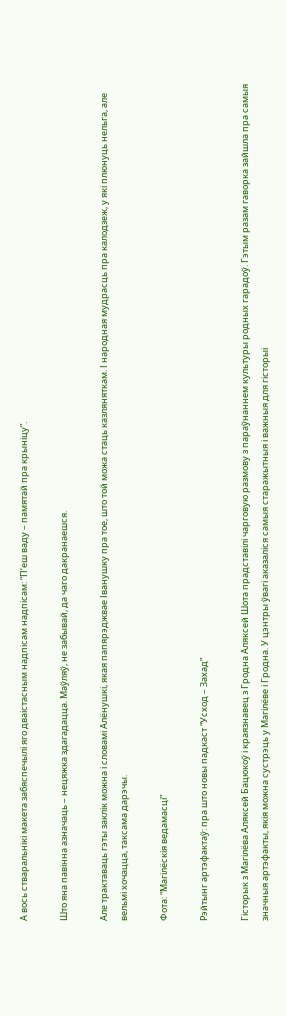А вось стваральнікі макета забяспечылі яго дваістасным надпісам надпісам: “П’еш ваду – памятай пра крыніцу”.

Што яна павінна азначаць – нецяжка здагадацца. Маўляў, не забывай, да чаго дакранаешся.

Але трактаваць гэты заклік можна і словамі Алёнушкі, якая папярэджвае Іванушку пра тое, што той можа стаць казляняткам. І народная мудрасць пра калодзеж, у які плюнуць нельга, але вельмі хочацца, таксама дарэчы.

Фота: “Магілёскія ведамасці”

Рэйтынг артэфактаў: пра што новы падкаст “Усход – Захад”

Гісторык з Магілёва Аляксей Бацюкоў і краязнавец з Гродна Аляксей Шота прадставілі чарговую размову з параўнаннем культуры родных гарадоў. Гэтым разам гаворка зайшла пра самыя значныя артэфакты, якія можна сустрэць у Магілёве і Гродна. У цэнтры ўвагі аказаліся самыя старажытныя і важныя для гісторыі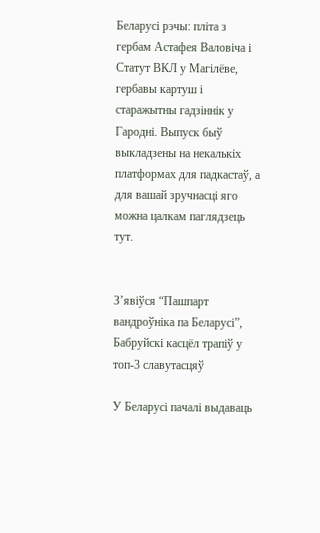Беларусі рэчы: пліта з гербам Астафея Валовіча і Статут ВКЛ у Магілёве, гербавы картуш і старажытны гадзіннік у Гародні. Выпуск быў выкладзены на некалькіх платформах для падкастаў, а для вашай зручнасці яго можна цалкам паглядзець тут.


З’явіўся “Пашпарт вандроўніка па Беларусі”, Бабруйскі касцёл трапіў у топ-3 славутасцяў

У Беларусі пачалі выдаваць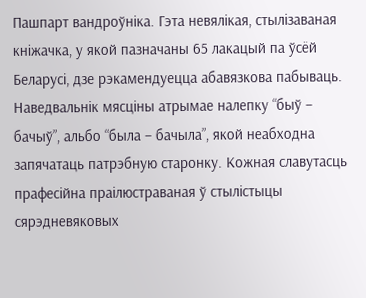Пашпарт вандроўніка. Гэта невялікая, стылізаваная кніжачка, у якой пазначаны 65 лакацый па ўсёй Беларусі, дзе рэкамендуецца абавязкова пабываць. Наведвальнік мясціны атрымае налепку “быў – бачыў”, альбо “была – бачыла”, якой неабходна запячатаць патрэбную старонку. Кожная славутасць прафесійна праілюстраваная ў стылістыцы сярэдневяковых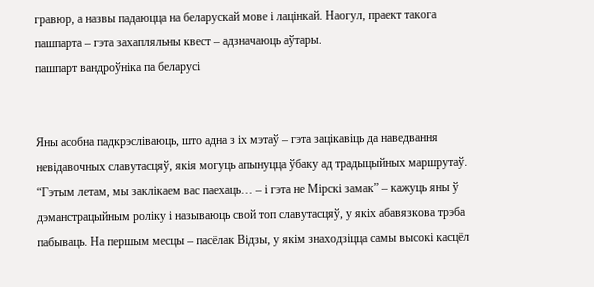гравюр, а назвы падаюцца на беларускай мове і лацінкай. Наогул, праект такога пашпарта – гэта захапляльны квест – адзначаюць аўтары.
пашпарт вандроўніка па беларусі


Яны асобна падкрэсліваюць, што адна з іх мэтаў – гэта зацікавіць да наведвання невідавочных славутасцяў, якія могуць апынуцца ўбаку ад традыцыйных маршрутаў. “Гэтым летам, мы заклікаем вас паехаць… – і гэта не Мірскі замак” – кажуць яны ў дэманстрацыйным роліку і называюць свой топ славутасцяў, у якіх абавязкова трэба пабываць. На першым месцы – пасёлак Відзы, у якім знаходзіцца самы высокі касцёл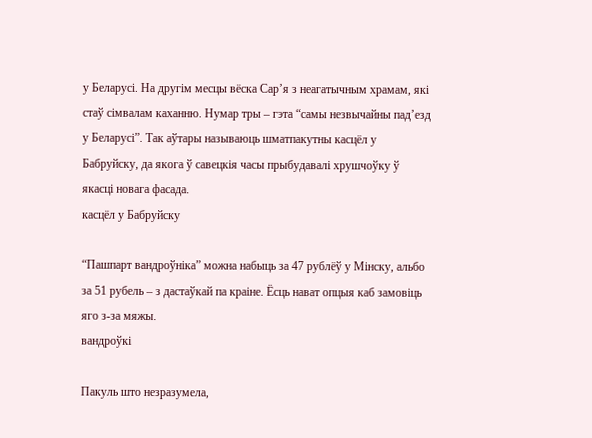у Беларусі. На другім месцы вёска Сар’я з неагатычным храмам, які стаў сімвалам каханню. Нумар тры – гэта “самы незвычайны пад’езд у Беларусі”. Так аўтары называюць шматпакутны касцёл у Бабруйску, да якога ў савецкія часы прыбудавалі хрушчоўку ў якасці новага фасада.
касцёл у Бабруйску

“Пашпарт вандроўніка” можна набыць за 47 рублёў у Мінску, альбо за 51 рубель – з дастаўкай па краіне. Ёсць нават опцыя каб замовіць яго з-за мяжы.
вандроўкі

Пакуль што незразумела,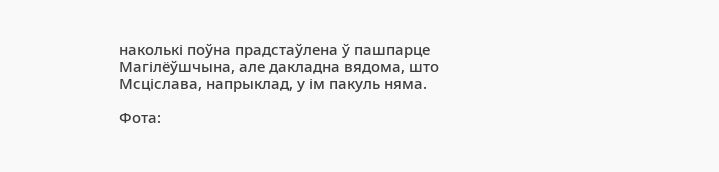наколькі поўна прадстаўлена ў пашпарце Магілёўшчына, але дакладна вядома, што Мсціслава, напрыклад, у ім пакуль няма.

Фота: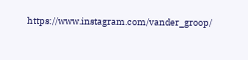https://www.instagram.com/vander_groop/